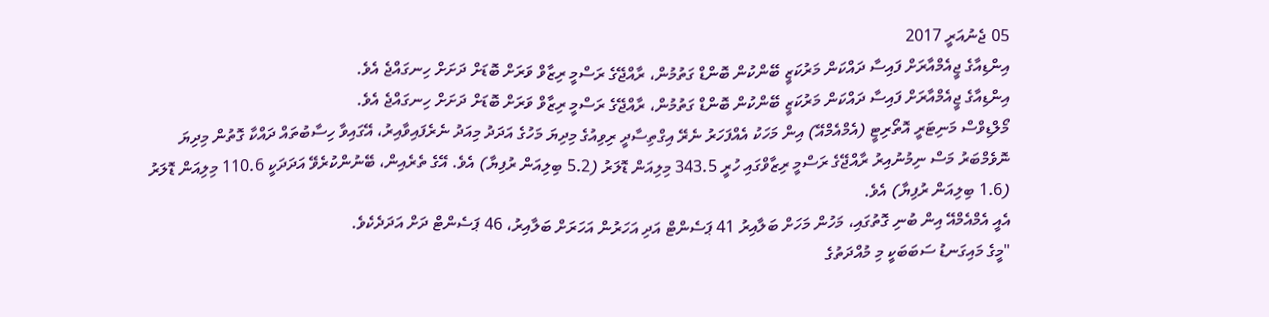05 ޖެނުއަރީ 2017
އިންޑިއާގެ ޖީއެމްއާރަށް ފައިސާ ދައްކަން މަރުކަޒީ ބޭންކުން ބޮންޑް ގަތުމުން، ރާއްޖޭގެ ރަސްމީ ރިޒާވް ވަރަށް ބޮޑަށް ދަށަށް ހިނގައްޖެ އެވެ.
އިންޑިއާގެ ޖީއެމްއާރަށް ފައިސާ ދައްކަން މަރުކަޒީ ބޭންކުން ބޮންޑް ގަތުމުން، ރާއްޖޭގެ ރަސްމީ ރިޒާވް ވަރަށް ބޮޑަށް ދަށަށް ހިނގައްޖެ އެވެ.
މޯލްޑިވްސް މަނިޓަރީ އޮތޯރިޓީ (އެމްއެމްއޭ) އިން މަހަކު އެއްފަހަރު ނެރޭ އިގްތިސާދީ ރިވިއުގެ މިދިޔަ މަހުގެ އަދަދު މިއަދު ނެރެފައިވާއިރު، އޭގައިވާ ހިސާބުތައް ދައްކާ ގޮތުން މިދިޔަ ނޮވެމްބަރު މަސް ނިމުނުއިރު ރާއްޖޭގެ ރަސްމީ ރިޒާވްގައި ހުރީ 343.5 މިލިއަން ޑޮލަރު (5.2 ބިލިއަން ރުފިޔާ) އެވެ. އޭގެ ތެރެއިން، ބޭނުންކުރެވޭ އަދަދަކީ 110.6 މިލިއަން ޑޮލަރު (1.6 ބިލިއަން ރުފިޔާ) އެވެ.
އެއީ އެމްއެމްއޭ އިން ބުނި ގޮތުގައި، މަހުން މަހަށް ބަލާއިރު 41 ޕަސެންޓް އަދި އަހަރުން އަހަރަށް ބަލާއިރު، 46 ޕަސެންޓް ދަށް އަދަދެކެވެ.
"މީގެ މައިގަނޑު ސަބަބަކީ މި މުއްދަތުގެ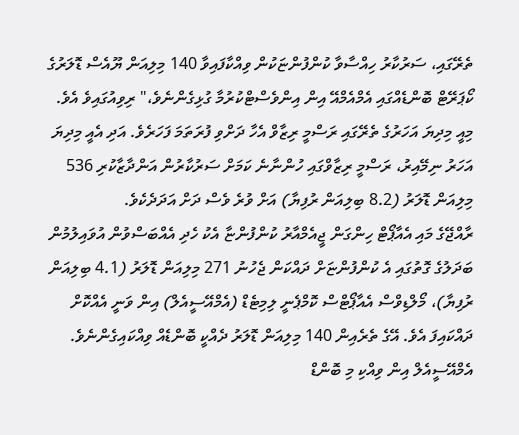ތެރޭގައި، ސަރުކާރު ހިއްސާވާ ކުންފުންޏަކުން ވިއްކާފައިވާ 140 މިލިއަން ޔޫއެސް ޑޮލަރުގެ ކޯޕަރޭޓް ބޮންޑެއްގައި އެމްއެމްއޭ އިން އިންވެސްޓްކުރުމާ ގުޅިގެންނެވެ،" ރިވިއުގައިވެ އެވެ.
މިއީ މިދިޔަ އަހަރުގެ ތެރޭގައި ރަސްމީ ރިޒާވް އެހާ ދަށްވި ފުރަތަމަ ފަހަރެވެ. އަދި އެއީ މިދިޔަ އަހަރު ނިމޭއިރު، ރަސްމީ ރިޒާވްގައި ހުންނާނެ ކަމަށް ސަރުކާރުން އަންދާޒާކުރި 536 މިލިއަން ޑޮލަރު (8.2 ބިލިއަން ރުފިޔާ) އަށް ވުރެ ވެސް ދަށް އަދަދެކެވެ.
ރާއްޖޭގެ މައި އެއާޕޯޓް ހިންގަން ޖީއެމްއާރު ކުންފުންޏާ އެކު ހެދި އެއްބަސްވުން އުވައިލުމުން ބަދަލުގެ ގޮތުގައި އެ ކުންފުންޏަށް ދައްކަން ޖެހުނު 271 މިލިއަން ޑޮލަރު (4.1 ބިލިއަން ރުފިޔާ)، މޯލްޑިވްސް އެއާޕޯޓްސް ކޮމްޕެނީ ލިމިޓެޑް (އެމްއޭސީއެލް) އިން ވަނީ އެއްކޮށް ދައްކައިފަ އެވެ. އޭގެ ތެރެއިން 140 މިލިއަން ޑޮލަރު ދެއްކީ ބޮންޑެއް ވިއްކައިގެންނެވެ.
އެމްއޭސީއެލް އިން ވިއްކި މި ބޮންޑް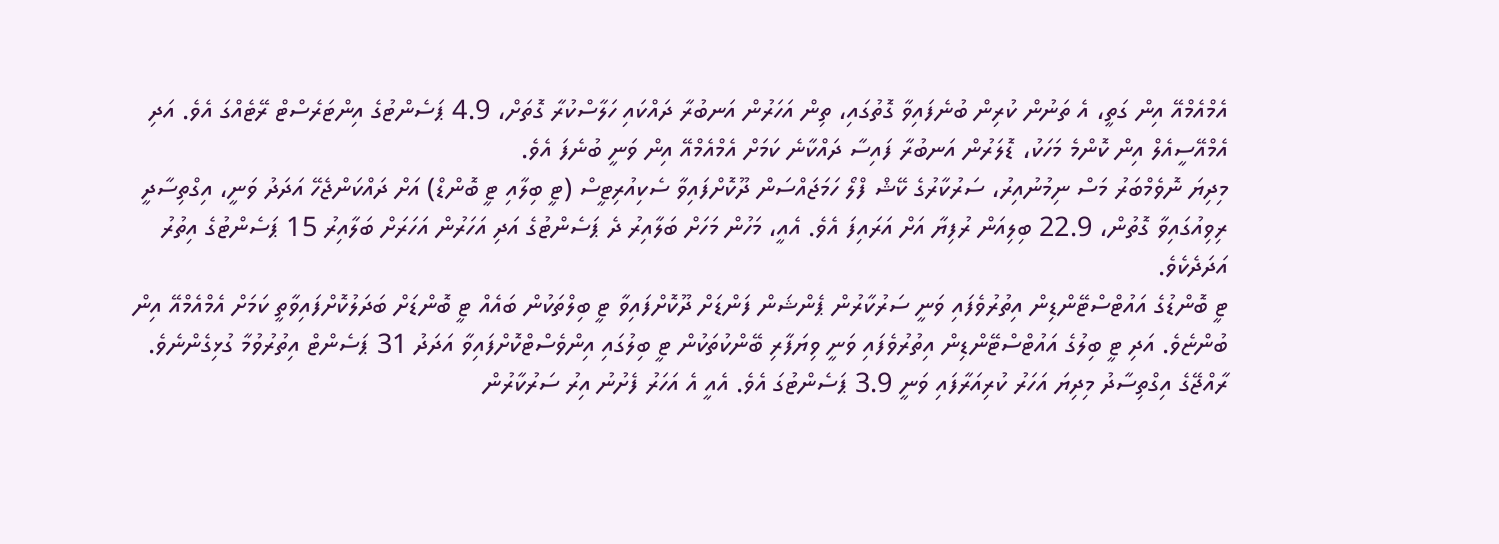އެމްއެމްއޭ އިން ގަތީ، އެ ތަނުން ކުރިން ބުނެފައިވާ ގޮތުގައި، ތިން އަހަރުން އަނބުރާ ދައްކައި ހަލާސްކުރާ ގޮތަށް، 4.9 ޕަސެންޓުގެ އިންޓަރެސްޓް ރޭޓެއްގަ އެވެ. އަދި އެމްއޭސީއެލް އިން ކޮންމެ މަހަކު، ޑޮލަރުން އަނބުރާ ފައިސާ ދައްކާނެ ކަމަށް އެމްއެމްއޭ އިން ވަނީ ބުނެފަ އެވެ.
މިދިޔަ ނޮވެމްބަރު މަސް ނިމުނުއިރު، ސަރުކާރުގެ ކޭޝް ފްލޯ ހަމަޖައްސަން ދޫކޮށްފައިވާ ސެކިއުރިޓީސް (ޓީ ބިލާއި ޓީ ބޮންޑް) އަށް ދައްކަންޖެހޭ އަދަދު ވަނީ، އިގްތިސާދީ ރިވިއުގައިވާ ގޮތުން، 22.9 ބިލިއަން ރުފިޔާ އަށް އަރައިފަ އެވެ. އެއީ، މަހުން މަހަށް ބަލާއިރު ދެ ޕަސެންޓުގެ އަދި އަހަރުން އަހަރަށް ބަލާއިރު 15 ޕަސެންޓުގެ އިތުރު އަދަދެކެވެ.
ޓީ ބޮންޑުގެ އައުޓްސްޓޭންޑިން އިތުރުވެފައި ވަނީ ސަރުކާރުން ޕެންޝަން ފަންޑަށް ދޫކޮށްފައިވާ ޓީ ބިލްތަކުން ބައެއް ޓީ ބޮންޑަށް ބަދަލުކޮށްފައިވާތީ ކަމަށް އެމްއެމްއޭ އިން ބުންޏެވެ. އަދި ޓީ ބިލުގެ އައުޓްސްޓޭންޑިން އިތުރުވެފައި ވަނީ ވިޔަފާރި ބޭންކުތަކުން ޓީ ބިލުގައި އިންވެސްޓްކޮށްފައިވާ އަދަދު 31 ޕަސެންޓް އިތުރުވުމާ ގުޅިގެންނެވެ.
ރާއްޖޭގެ އިގްތިސާދު މިދިޔަ އަހަރު ކުރިއަރާފައި ވަނީ 3.9 ޕަސެންޓުގަ އެވެ. އެއީ އެ އަހަރު ފެށުނު އިރު ސަރުކާރުން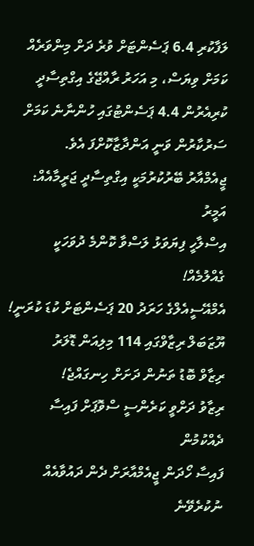ލަފާކުރި 6.4 ޕަސެންޓަށް ވުރެ ދަށް މިންވަރެއް ކަމަށް ވިޔަސް، މި އަހަރު ރާއްޖޭގެ އިގްތިސާދީ ކުރިއެރުން 4.4 ޕަސެންޓުގައި ހުންނާނެ ކަމަށް ސަރުކާރުން ވަނީ އަންދާޒާކޮށްފަ އެވެ.
ޖީއެމްއާރު ބޭރުކުރުމަކީ އިގްތިސާދީ ޖަރީމާއެއް: އަމީރު
އިސްލާހީ ފިޔަވަޅު ލަސްވާ ކޮންމެ ދުވަހަކީ ގެއްލުމެއް!
އެމްއޭސީއެލްގެ ހަރަދު 20 ޕަސެންޓަށް ކުޑަ ކުރަނީ!
ޔޫޒަބަލް ރިޒާވްގައި 114 މިލިއަން ޑޮލަރު
ރިޒާވް ބޮޑު ތަނުން ދަށަށް ހިނގައްޖެ!
ރިޒާވު ދަށްވީ ކަރެންސީ ސްވޮޕަށް ފައިސާ ދެއްކުމުން
ފައިސާ ހޯދަން ޖީއެމްއާރަށް ދެން ދައުވާއެއް ނުކުރެވޭނެ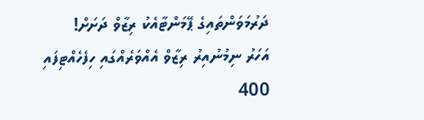ދަރުމަވަންތައިގެ ޕޭމަންޓާއެކު ރިޒާވް ދަށަށް!
އަހަރު ނިމުނުއިރު ރިޒާވް އެއްވަރެއްގައި ހިފެހެއްޓިފައި
400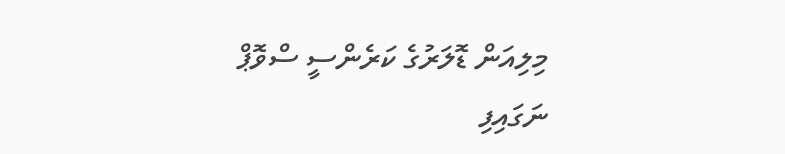މިލިއަން ޑޮލަރުގެ ކަރެންސީ ސްވޮޕް ނަގައިފި